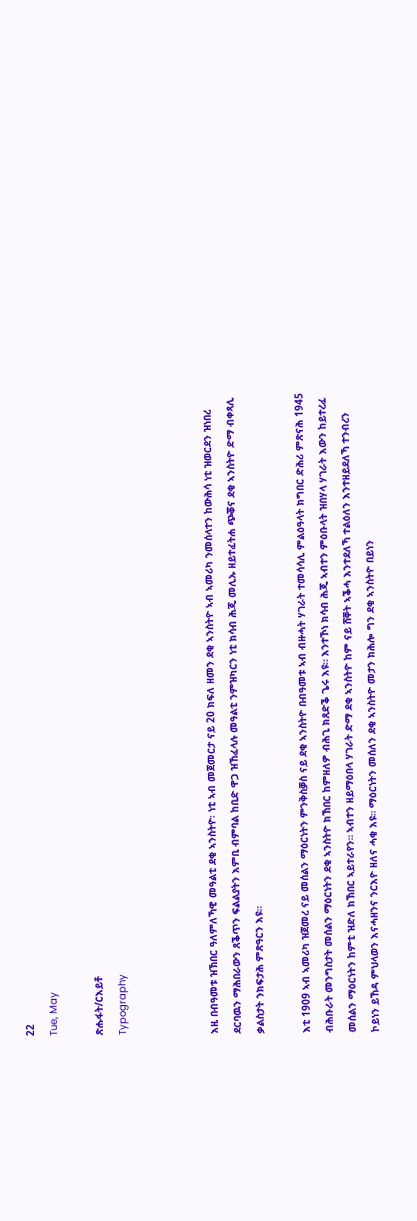22
Tue, May

ጽሑፋት/ርእይቶ
Typography



እዚ በብዓመቱ ዝኽበር ዓለምለኻዊ መዓልቲ ደቂ ኣንስትዮ፡ ነቲ ኣብ መጀመርታ ናይ 20 ክፍለ ዘመን ደቂ ኣንስትዮ ኣብ ኣመሪካ ንመሰላተን ከውሕሳ ነቲ ዝወርደን ዝነበረ ደርባዉን ማሕበራውን ጸቕጥን ፍልልያትን እምቢ ብምባል ከቢድ ዋጋ ዝኸፈላሉ መዓልቲ ንምዝካርን ነቲ ክሳብ ሕጂ መሊኡ ዘይተፈትሐ ጭቖና ደቂ ኣንስትዮ ድማ ብቀጻሊ ቃልስታት ንክፍታሕ ምጽዓርን እዩ።

እቲ 1909 ኣብ ኣመሪካ ዝጀመረ ናይ መሰልን ማዕርነትን ምንቅስቓስ ናይ ደቂ ኣንስትዮ በብዓመቱ ኣብ ብዙሓት ሃገራት ተመሳሳሊ ምልዕዓላት ክግበር ድሕሪ ምጽናሕ 1945 ብሕቡራት መንግስታት መሰልን ማዕርነትን ደቂ ኣንስትዮ ክኽበር ከምዘለዎ ብሕጊ ክጸድቕ ጌሩ እዩ። እንተኾነ ክሳብ ሕጂ ኣብተን ምዕቡላት ዝበሃላ ሃገራት እውን ከይተረፈ መሰልን ማዕርነትን ከምቲ ዝድለ ክኽበር ኣይተራየን። ኣብተን ዘይማዕበላ ሃገራት ድማ ደቂ ኣንስትዮ ከም ናይ ሸቐት ኣቕሓ እንተደለኻ ተልዕለን እንተዘይደለኻ ተንብረን ኮይነን ይኸዳ ምህላወን እናሓዘንና ንርእዮ ዘለና ሓቂ እዩ። ማዕርነትን መሰለን ደቂ ኣንስትዮ መታን ክሕሎ ግን ደቂ ኣንስትዮ በይነን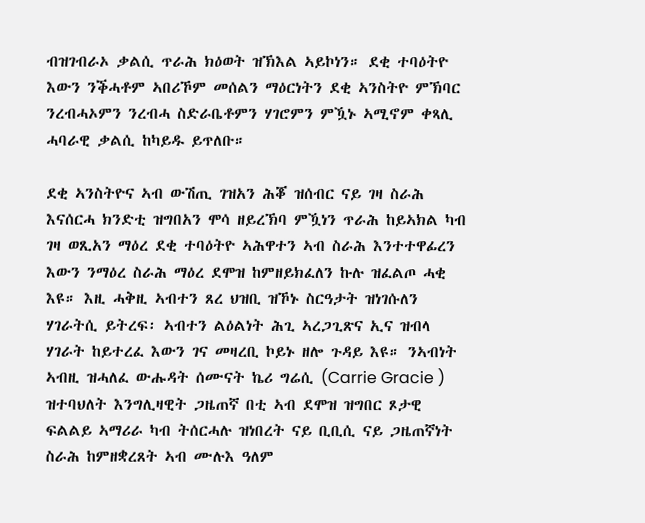ብዝገብራኦ ቃልሲ ጥራሕ ክዕወት ዝኽእል ኣይኮነን። ደቂ ተባዕትዮ እውን ንቕሓቶም ኣበሪኾም መሰልን ማዕርነትን ደቂ ኣንስትዮ ምኽባር ንረብሓኦምን ንረብሓ ስድራቤቶምን ሃገሮምን ምዃኑ ኣሚኖም ቀጻሊ ሓባራዊ ቃልሲ ከካይዱ ይጥለቡ።

ደቂ ኣንስትዮና ኣብ ውሽጢ ገዝአን ሕቖ ዝሰብር ናይ ገዛ ስራሕ እናሰርሓ ክንድቲ ዝግበአን ሞሳ ዘይረኽባ ምዃነን ጥራሕ ከይኣክል ካብ ገዛ ወጺአን ማዕረ ደቂ ተባዕትዮ ኣሕዋተን ኣብ ስራሕ እንተተዋፊረን እውን ንማዕረ ስራሕ ማዕረ ደሞዝ ከምዘይክፈለን ኩሉ ዝፈልጦ ሓቂ እዩ። እዚ ሓቅዚ ኣብተን ጸረ ህዝቢ ዝኾኑ ስርዓታት ዝነገሱለን ሃገራትሲ ይትረፍ፡ ኣብተን ልዕልነት ሕጊ ኣረጋጊጽና ኢና ዝብላ ሃገራት ከይተረፈ እውን ገና መዛረቢ ኮይኑ ዘሎ ጉዳይ እዩ። ንኣብነት ኣብዚ ዝሓለፈ ውሑዳት ሰሙናት ኬሪ ግሬሲ (Carrie Gracie ) ዝተባህለት እንግሊዛዊት ጋዜጠኛ በቲ ኣብ ደሞዝ ዝግበር ጾታዊ ፍልልይ ኣማሪራ ካብ ትሰርሓሉ ዝነበረት ናይ ቢቢሲ ናይ ጋዜጠኛነት ስራሕ ከምዘቋረጸት ኣብ ሙሉእ ዓለም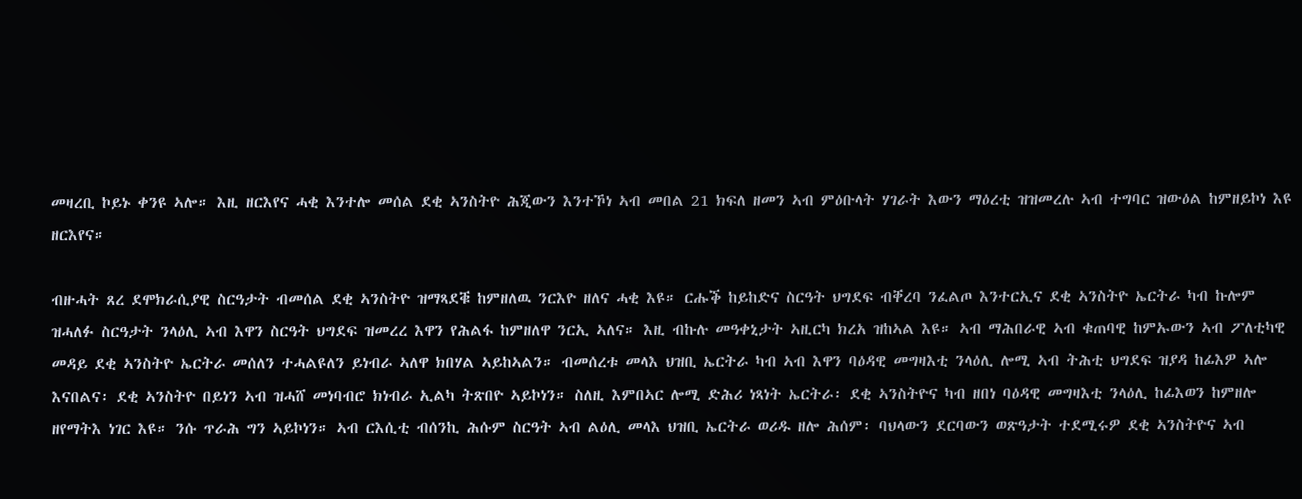መዛረቢ ኮይኑ ቀንዩ ኣሎ። እዚ ዘርእየና ሓቂ እንተሎ መሰል ደቂ ኣንስትዮ ሕጂውን እንተኾነ ኣብ መበል 21 ክፍለ ዘመን ኣብ ምዕቡላት ሃገራት እውን ማዕረቲ ዝዝመረሉ ኣብ ተግባር ዝውዕል ከምዘይኮነ እዩ ዘርእየና።

ብዙሓት ጸረ ደሞክራሲያዊ ስርዓታት ብመሰል ደቂ ኣንስትዮ ዝማጻደቑ ከምዘለዉ ንርእዮ ዘለና ሓቂ እዩ። ርሑቕ ከይከድና ስርዓት ህግደፍ ብቐረባ ንፈልጦ እንተርኢና ደቂ ኣንስትዮ ኤርትራ ካብ ኩሎም ዝሓለፉ ስርዓታት ንላዕሊ ኣብ እዋን ስርዓት ህግደፍ ዝመረረ እዋን የሕልፋ ከምዘለዋ ንርኢ ኣለና። እዚ ብኩሉ መዓቀኒታት ኣዚርካ ክረአ ዝከኣል እዩ። ኣብ ማሕበራዊ ኣብ ቁጠባዊ ከምኡውን ኣብ ፖለቲካዊ መዳይ ደቂ ኣንስትዮ ኤርትራ መሰለን ተሓልዩለን ይነብራ ኣለዋ ክበሃል ኣይከኣልን። ብመሰረቱ መላእ ህዝቢ ኤርትራ ካብ ኣብ እዋን ባዕዳዊ መግዛእቲ ንላዕሊ ሎሚ ኣብ ትሕቲ ህግደፍ ዝያዳ ከፊእዎ ኣሎ እናበልና፡ ደቂ ኣንስትዮ በይነን ኣብ ዝሓሸ መነባብሮ ክነብራ ኢልካ ትጽበዮ ኣይኮነን። ስለዚ እምበኣር ሎሚ ድሕሪ ነጻነት ኤርትራ፡ ደቂ ኣንስትዮና ካብ ዘበነ ባዕዳዊ መግዛእቲ ንላዕሊ ከፊእወን ከምዘሎ ዘየማትእ ነገር እዩ። ንሱ ጥራሕ ግን ኣይኮነን። ኣብ ርእሲቲ ብሰንኪ ሕሱም ስርዓት ኣብ ልዕሊ መላእ ህዝቢ ኤርትራ ወሪዱ ዘሎ ሕሰም፡ ባህላውን ደርባውን ወጽዓታት ተደሚሩዎ ደቂ ኣንስትዮና ኣብ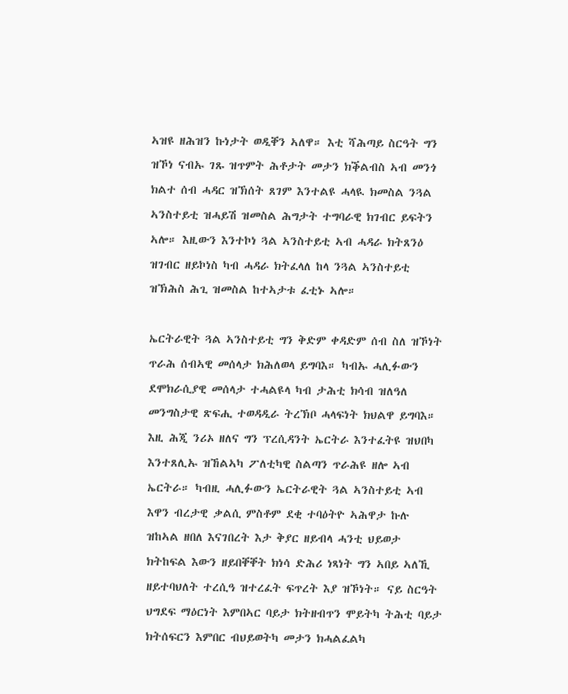ኣዝዩ ዘሕዝን ኩነታት ወዲቐን ኣለዋ። እቲ ሻሕጣይ ስርዓት ግን ዝኾነ ናብኡ ገጹ ዝጥምት ሕቶታት መታን ክቕልብስ ኣብ መንጎ ክልተ ሰብ ሓዳር ዝኽሰት ጸገም እንተልዩ ሓላዪ ክመስል ንጓል ኣንስተይቲ ዝሓይሽ ዝመስል ሕግታት ተግባራዊ ክገብር ይፍትን ኣሎ። እዚውን እንተኮነ ጓል ኣንስተይቲ ኣብ ሓዳራ ክትጸንዕ ዝገብር ዘይኮነስ ካብ ሓዳራ ክትፈላለ ከላ ንጓል ኣንስተይቲ ዝኽሕስ ሕጊ ዝመስል ከተኣታቱ ፈቲኑ ኣሎ።

ኤርትራዊት ጓል ኣንስተይቲ ግን ቅድም ቀዳድም ሰብ ስለ ዝኾነት ጥራሕ ሰብኣዊ መሰላታ ክሕለወላ ይግባእ። ካብኡ ሓሊፉውን ደሞክራሲያዊ መሰላታ ተሓልዩላ ካብ ታሕቲ ክሳብ ዝለዓለ መንግስታዊ ጽፍሒ ተወዳዲራ ትረኽቦ ሓላፍነት ክህልዋ ይግባእ። እዚ ሕጂ ንሪኦ ዘለና ግን ፕረሲዳንት ኤርትራ እንተፈትዩ ዝህበካ እንተጸሊኡ ዝኸልኣካ ፖለቲካዊ ስልጣን ጥራሕዩ ዘሎ ኣብ ኤርትራ። ካብዚ ሓሊፉውን ኤርትራዊት ጓል ኣንስተይቲ ኣብ እዋን ብረታዊ ቃልሲ ምስቶም ደቂ ተባዕትዮ ኣሕዋታ ኩሉ ዝከኣል ዘበለ እናገበረት እታ ቅያር ዘይብላ ሓንቲ ህይወታ ክትከፍል እውን ዘይበቐቐት ክነሳ ድሕሪ ነጻነት ግን ኣበይ ኣለኺ ዘይተባህለት ተረሲዓ ዝተረፈት ፍጥረት እያ ዝኾነት። ናይ ስርዓት ህግደፍ ማዕርነት እምበኣር ባይታ ክትዘብጥን ሞይትካ ትሕቲ ባይታ ክትሰፍርን እምበር ብህይወትካ መታን ክሓልፈልካ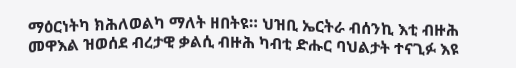ማዕርነትካ ክሕለወልካ ማለት ዘበትዩ። ህዝቢ ኤርትራ ብሰንኪ እቲ ብዙሕ መዋእል ዝወሰደ ብረታዊ ቃልሲ ብዙሕ ካብቲ ድሑር ባህልታት ተናጊፉ እዩ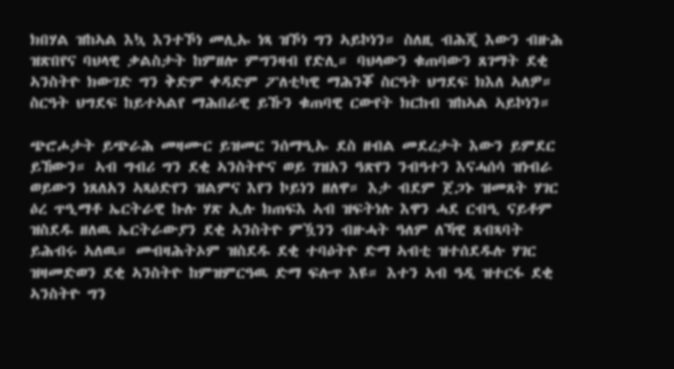ክበሃል ዝከኣል እኳ እንተኾነ መሊኡ ነጻ ዝኾነ ግን ኣይኮነን። ስለዚ ብሕጂ እውን ብዙሕ ዝጽበየና ባህላዊ ቃልስታት ከምዘሎ ምግንዛብ የድሊ። ባህላውን ቁጠባውን ጸገማት ደቂ ኣንስትዮ ክውገድ ግን ቅድም ቀዳድም ፖለቲካዊ ማሕንቖ ስርዓት ህግደፍ ክእለ ኣለዎ። ስርዓት ህግደፍ ከይተኣልየ ማሕበራዊ ይኹን ቁጠባዊ ርውየት ክርከብ ዝከኣል ኣይኮነን።

ጭሮሖታት ይጭራሕ መዛሙር ይዝመር ንሰማዒኡ ደስ ዘብል መደረታት እውን ይምደር ይኸውን። ኣብ ግብሪ ግን ደቂ ኣንስትዮና ወይ ገዝአን ዓጽየን ንብዓተን እናሓሰሳ ዝነብራ ወይውን ነጸለአን ኣጻዕድየን ዝልምና እየን ኮይነን ዘለዋ። እታ ብደም ጀጋኑ ዝመጸት ሃገር ዕረ ጥዒማቶ ኤርትራዊ ኩሉ ሃጽ ኢሉ ክጠፍእ ኣብ ዝፍትነሉ እዋን ሓደ ርብዒ ናይቶም ዝስደዱ ዘለዉ ኤርትራውያን ደቂ ኣንስትዮ ምዃንን ብዙሓት ዓለም ለኻዊ ጸብጻባት ይሕብሩ ኣለዉ። መብዛሕትኦም ዝስደዱ ደቂ ተባዕትዮ ድማ ኣብቲ ዝተሰደዱሉ ሃገር ዝዛመድወን ደቂ ኣንስትዮ ከምዝምርዓዉ ድማ ፍሉጥ እዩ። እተን ኣብ ዓዲ ዝተርፋ ደቂ ኣንስትዮ ግን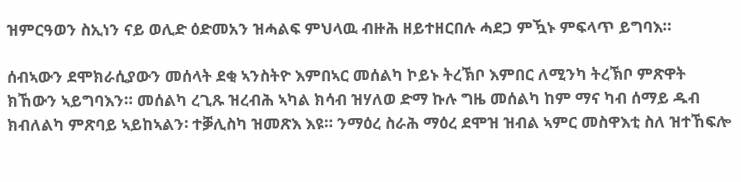ዝምርዓወን ስኢነን ናይ ወሊድ ዕድመአን ዝሓልፍ ምህላዉ ብዙሕ ዘይተዘርበሉ ሓደጋ ምዃኑ ምፍላጥ ይግባእ።

ሰብኣውን ደሞክራሲያውን መሰላት ደቂ ኣንስትዮ እምበኣር መሰልካ ኮይኑ ትረኽቦ እምበር ለሚንካ ትረኽቦ ምጽዋት ክኸውን ኣይግባእን። መሰልካ ረጊጹ ዝረብሕ ኣካል ክሳብ ዝሃለወ ድማ ኩሉ ግዜ መሰልካ ከም ማና ካብ ሰማይ ዱብ ክብለልካ ምጽባይ ኣይከኣልን፡ ተቓሊስካ ዝመጽእ እዩ። ንማዕረ ስራሕ ማዕረ ደሞዝ ዝብል ኣምር መስዋእቲ ስለ ዝተኸፍሎ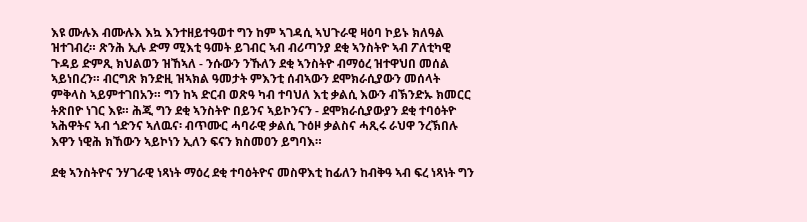እዩ ሙሉእ ብሙሉእ እኳ እንተዘይተዓወተ ግን ከም ኣገዳሲ ኣህጉራዊ ዛዕባ ኮይኑ ክለዓል ዝተገብረ። ጽንሕ ኢሉ ድማ ሚእቲ ዓመት ይገብር ኣብ ብሪጣንያ ደቂ ኣንስትዮ ኣብ ፖለቲካዊ ጉዳይ ድምጺ ክህልወን ዝኸኣለ - ንሱውን ንኹለን ደቂ ኣንስትዮ ብማዕረ ዝተዋህበ መሰል ኣይነበረን። ብርግጽ ክንድዚ ዝኣክል ዓመታት ምእንቲ ሰብኣውን ደሞክራሲያውን መሰላት ምቅላስ ኣይምተገበአን። ግን ከኣ ድርብ ወጽዓ ካብ ተባህለ እቲ ቃልሲ እውን ብኽንድኡ ክመርር ትጽበዮ ነገር እዩ። ሕጂ ግን ደቂ ኣንስትዮ በይንና ኣይኮንናን - ደሞክራሲያውያን ደቂ ተባዕትዮ ኣሕዋትና ኣብ ጎድንና ኣለዉና፡ ብጥሙር ሓባራዊ ቃልሲ ጉዕዞ ቃልስና ሓጺሩ ራህዋ ንረኽበሉ እዋን ነዊሕ ክኸውን ኣይኮነን ኢለን ፍናን ክስመዐን ይግባእ።

ደቂ ኣንስትዮና ንሃገራዊ ነጻነት ማዕረ ደቂ ተባዕትዮና መስዋእቲ ከፊለን ከብቅዓ ኣብ ፍረ ነጻነት ግን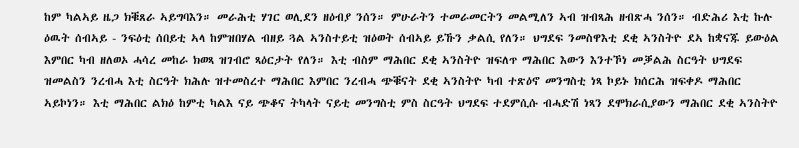ከም ካልኣይ ዜጋ ክቑጸራ ኣይግባእን። መራሕቲ ሃገር ወሊደን ዘዕብያ ንሰን። ምሁራትን ተመራመርትን መልሚለን ኣብ ዝብጻሕ ዘብጽሓ ንሰን። ብድሕሪ እቲ ኩሉ ዕዉት ሰብኣይ - ንፍዕቲ ሰበይቲ ኣላ ከምዝበሃል ብዘይ ጓል ኣንስተይቲ ዝዕወት ሰብኣይ ይኹን ቃልሲ የለን። ህግደፍ ንመስዋእቲ ደቂ ኣንስትዮ ደኣ ከቋናጁ ይውዕል እምበር ካብ ዘለወኦ ሓሳረ መከራ ክወጻ ዝገብሮ ጻዕርታት የለን። እቲ ብስም ማሕበር ደቂ ኣንስትዮ ዝፍለጥ ማሕበር እውን እንተኾነ መቓልሕ ስርዓት ህግደፍ ዝመልስን ንረብሓ እቲ ስርዓት ክሕሉ ዝተመስረተ ማሕበር እምበር ንረብሓ ጭቑናት ደቂ ኣንስትዮ ካብ ተጽዕኖ መንግስቲ ነጻ ኮይኑ ክሰርሕ ዝፍቀዶ ማሕበር ኣይኮነን። እቲ ማሕበር ልክዕ ከምቲ ካልእ ናይ ጭቆና ትካላት ናይቲ መንግስቲ ምስ ስርዓት ህግደፍ ተደምሲሱ ብሓድሽ ነጻን ደሞክራሲያውን ማሕበር ደቂ ኣንስትዮ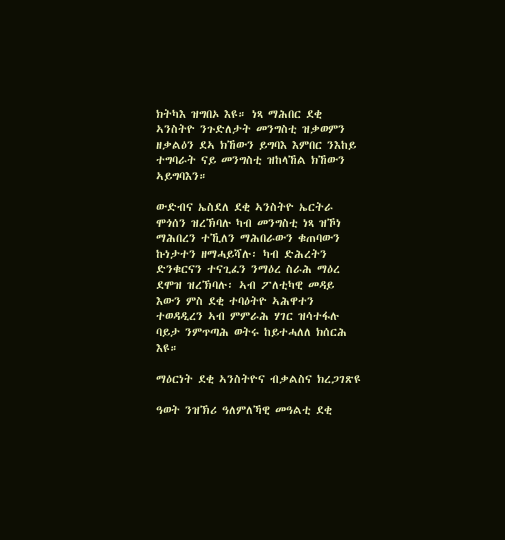ክትካእ ዝግበኦ እዩ። ነጻ ማሕበር ደቂ ኣንስትዮ ንጉድለታት መንግስቲ ዝቃወምን ዘቃልዕን ደኣ ክኸውን ይግባእ እምበር ንእከይ ተግባራት ናይ መንግስቲ ዝከላኸል ክኸውን ኣይግባእን።

ውድብና ኤስደለ ደቂ ኣንስትዮ ኤርትራ ሞጎሰን ዝረኽባሉ ካብ መንግስቲ ነጻ ዝኾነ ማሕበረን ተኺለን ማሕበራውን ቁጠባውን ኩነታተን ዘማሓይሻሉ፡ ካብ ድሕረትን ድንቁርናን ተናጊፈን ንማዕረ ስራሕ ማዕረ ደሞዝ ዝረኽባሉ፡ ኣብ ፖለቲካዊ መዳይ እውን ምስ ደቂ ተባዕትዮ ኣሕዋተን ተወዳዲረን ኣብ ምምራሕ ሃገር ዝሳተፋሉ ባይታ ንምጥጣሕ ወትሩ ከይተሓለለ ክሰርሕ እዩ።

ማዕርነት ደቂ ኣንስትዮና ብቃልስና ክረጋገጽዩ

ዓወት ንዝኽሪ ዓለምለኻዊ መዓልቲ ደቂ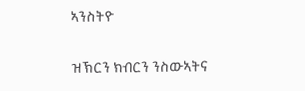ኣንስትዮ

ዝኽርን ክብርን ንስውኣትና